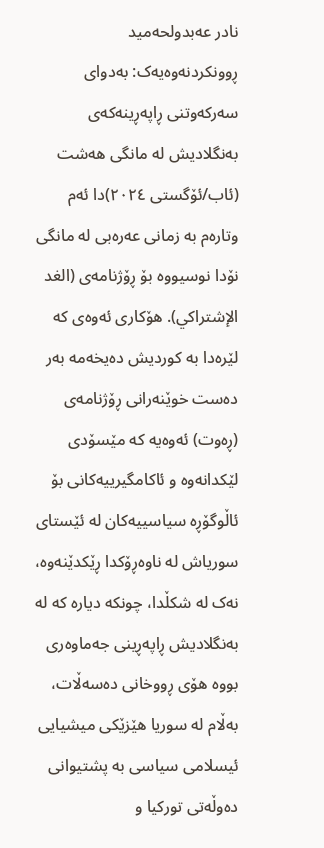نادر عەبدولحەمید
ڕوونکردنەوەیەک: بەدوای سەرکەوتنی ڕاپەڕینەکەی بەنگلادیش لە مانگی هەشت (ئاب/ئۆگستی ٢٠٢٤)دا ئەم وتارەم بە زمانی عەرەبی لە مانگی نۆدا نوسیووە بۆ ڕۆژنامەی (الغد الإشتراكي). هۆکاری ئەوەی کە لێرەدا بە کوردیش دەیخەمە بەر دەست خوێنەرانی ڕۆژنامەی (ڕەوت) ئەوەیە کە مێسۆدی لێکدانەوە و ئاکامگیرییەکانی بۆ ئاڵوگۆڕە سیاسییەکان لە ئێستای سوریاش لە ناوەڕۆکدا ڕێکدێنەوە، نەک لە شکڵدا، چونکە دیارە کە لە بەنگلادیش ڕاپەڕینی جەماوەری بووە هۆی ڕووخانی دەسەڵات، بەڵام لە سوریا هێزێکی میشیایی ئیسلامی سیاسی بە پشتیوانی دەوڵەتی تورکیا و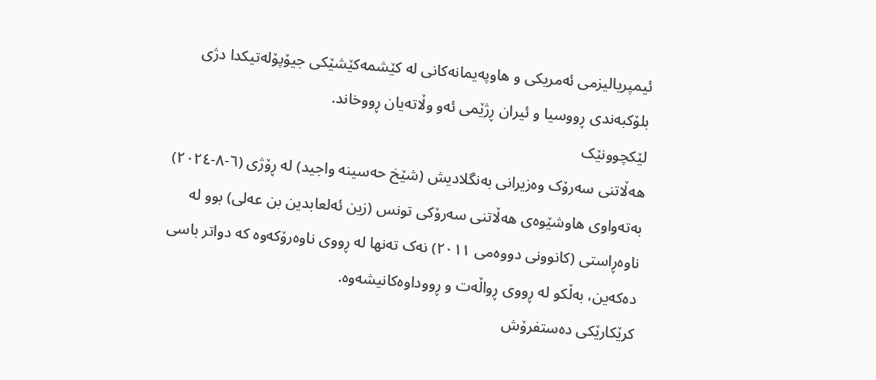ئیمپریالیزمی ئەمریکی و هاوپەیمانەکانی لە کێشمەکێشێکی جیۆپۆلەتیکدا دژی بلۆکبەندی ڕووسیا و ئیران ڕژێمی ئەو وڵاتەیان ڕووخاند.
لێکچوونێک
هەڵاتنی سەرۆک وەزیرانی بەنگلادیش (شێخ حەسینە واجید) لە ڕۆژی (٦-٨-٢٠٢٤) بەتەواوی هاوشێوەی هەڵاتنی سەرۆکی تونس (زین ئەلعابدین بن عەلی) بوو لە ناوەڕاستی (کانوونی دووەمی ٢٠١١) نەک تەنها لە ڕووی ناوەرۆکەوە کە دواتر باسی دەکەین، بەڵکو لە ڕووی ڕواڵەت و ڕووداوەکانیشەوە.
کرێکارێکی دەستفرۆش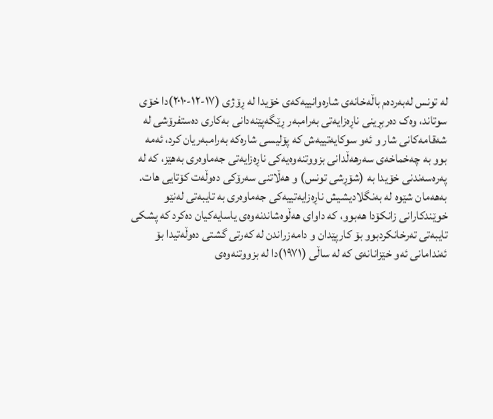لە تونس لەبەردەم باڵەخانەی شارەوانییەکەی خۆیدا لە ڕۆژی (١٧-١٢-٢٠١٠)دا خۆی سوتاند، وەک دەربڕینی ناڕەزایەتی بەرامبەر ڕێگەپێنەدانی بەکاری دەستفرۆشی لە شەقامەکانی شار و ئەو سوکایەتییەش کە پۆلیسی شارەکە بەرامبەریان کرد، ئەمە بوو بە چەخماخەی سەرهەڵدانی بزووتنەوەیەکی ناڕەزایەتی جەماوەری بەهێز، کە لە پەرەسەندنی خۆیدا بە (شۆڕشی تونس) و هەڵاتنی سەرۆکی دەوڵەت کۆتایی هات.
بەهەمان شێوە لە بەنگلادیشیش ناڕەزایەتییەکی جەماوەری بە تایبەتی لەنێو خوێندکارانی زانکۆدا هەبوو، کە داوای هەڵوەشاندنەوەی یاسایەکیان دەکرد کە پشکی تایبەتی تەرخانکردبوو بۆ کارپێدان و دامەزراندن لە کەرتی گشتی دەوڵەتیدا بۆ ئەندامانی ئەو خێزانانەی کە لە ساڵی (١٩٧١)دا لە بزووتنەوەی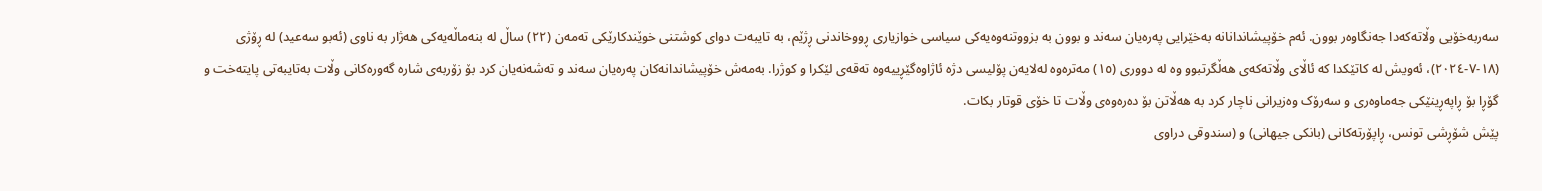سەربەخۆیی وڵاتەکەدا جەنگاوەر بوون. ئەم خۆپیشاندانانە بەخێرایی پەرەیان سەند و بوون بە بزووتنەوەیەکی سیاسی خوازیاری ڕووخاندنی ڕژێم، بە تایبەت دوای کوشتنی خوێندکارێکی تەمەن (٢٢) ساڵ لە بنەماڵەیەکی هەژار بە ناوی (ئەبو سەعید) لە ڕۆژی (١٨-٧-٢٠٢٤)، ئەویش لە کاتێکدا کە ئاڵای وڵاتەکەی هەڵگرتبوو وە لە دووری (١٥) مەترەوە لەلایەن پۆلیسی دژە ئاژاوەگێڕییەوە تەقەی لێکرا و کوژرا. بەمەش خۆپیشاندانەکان پەرەیان سەند و تەشەنەیان کرد بۆ زۆربەی شارە گەورەکانی وڵات بەتایبەتی پایتەخت و گۆڕا بۆ ڕاپەڕینێکی جەماوەری و سەرۆک وەزیرانی ناچار کرد بە هەڵاتن بۆ دەرەوەی وڵات تا خۆی قوتار بکات.
پێش شۆڕشی تونس، ڕاپۆرتەکانی (بانکی جیهانی) و (سندوقی دراوی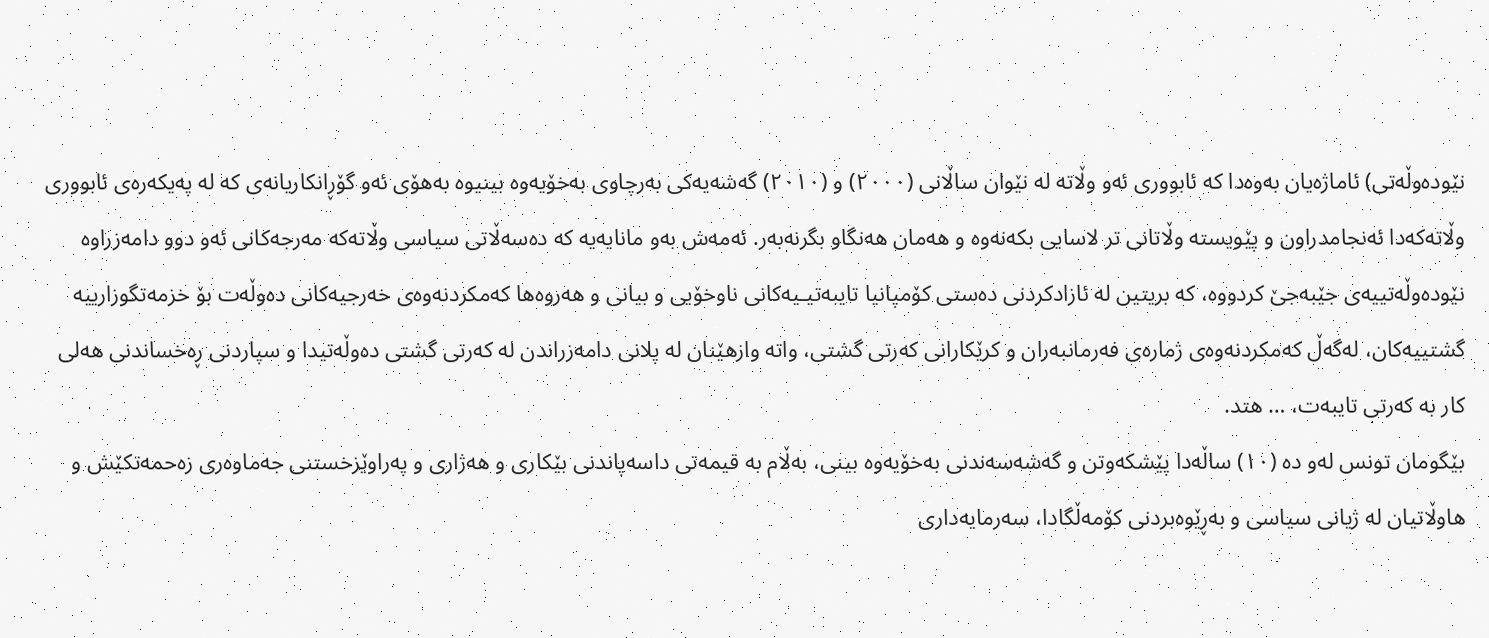نێودەوڵەتی) ئاماژەیان بەوەدا کە ئابووری ئەو وڵاتە لە نێوان ساڵانی (٢٠٠٠) و (٢٠١٠) گەشەیەکی بەرچاوی بەخۆیەوە بینیوە بەهۆی ئەو گۆڕانکاریانەی کە لە پەیکەرەی ئابووری وڵاتەکەدا ئەنجامدراون و پێویستە وڵاتانی تر لاسایی بکەنەوە و هەمان هەنگاو بگرنەبەر. ئەمەش بەو مانایەیە کە دەسەڵاتی سیاسی وڵاتەکە مەرجەکانی ئەو دوو دامەزراوە نێودەوڵەتییەی جێبەجێ کردووە، کە بریتین لە ئازادکردنی دەستی کۆمپانیا تایبەتیـیەکانی ناوخۆیی و بیانی و هەروەها کەمکردنەوەی خەرجیەکانی دەوڵەت بۆ خزمەتگوزارییە گشتییەکان، لەگەڵ کەمکردنەوەی ژمارەی فەرمانبەران و کرێکارانی کەرتی گشتی، واتە وازهێنان لە پلانی دامەزراندن لە کەرتی گشتی دەوڵەتیدا و سپاردنی ڕەخساندنی هەلی کار بە کەرتی تایبەت، … هتد.
بێگومان تونس لەو دە (١٠) ساڵەدا پێشکەوتن و گەشەسەندنی بەخۆیەوە بینی، بەڵام بە قیمەتی داسەپاندنی بێکاری و هەژاری و پەراوێزخستنی جەماوەری زەحمەتکێش و هاوڵاتیان لە ژیانی سیاسی و بەڕێوەبردنی کۆمەڵگادا، سەرمایەداری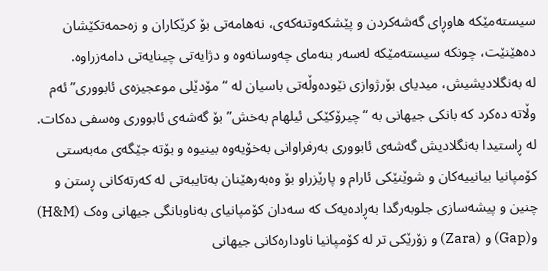سیستەمێکە هاوڕای گەشەکردن و پێشکەوتنەکەی، نەهامەتی بۆ کرێکاران و زەحمەتکێشان دەهێنێت، چونکە سیستەمێکە لەسەر بنەمای چەوسانەوە و دژایەتی چینایەتی دامەزراوە.
لە بەنگلادیشیش، میدیای بۆرژوازی نێودەوڵەتی باسیان لە “مۆدێلی موعجیزەی ئابووری” ئەم وڵاتە دەکرد کە بانکی جیهانی بە “چیرۆکێکی ئیلهام بەخش” بۆ گەشەی ئابووری وەسفی دەکات. لە ڕاستیدا بەنگلادیش گەشەی ئابووری بەرفراوانی بەخۆیەوە بینیوە و بۆتە جێگەی مەبەستی کۆمپانیا بیانییەکان و شوێنێکی ئارام و پارێزراو بۆ وەبەرهێنان بەتایبەتی لە کەرتەکانی ڕستن و چنین و پیشەسازی جلوبەرگدا بەڕادەیەک کە سەدان کۆمپانیای بەناوبانگی جیهانی وەک (H&M) و(Gap) و (Zara) و زۆرێکی تر لە کۆمپانیا ناودارەکانی جیهانی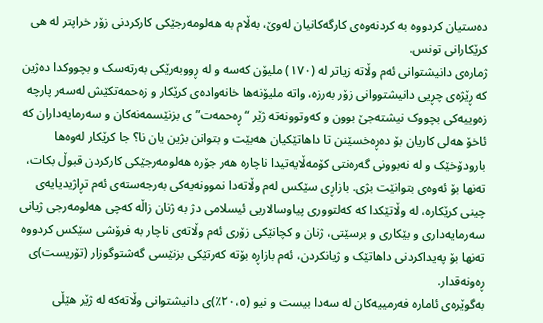دەستیان کردووە بە کردنەوەی کارگەکانیان لەوێ، بەڵام بە هەلومەرجێکی کارکردنی زۆر خراپتر لە هی کرێکارانی تونس.
ژمارەی دانیشتوانی ئەم وڵاتە زیاتر لە (١٧٠) ملیۆن کەسە و لە ڕووبەرێکی بەرتەسک و بچووکدا دەژین کە ڕێژەی چڕیی دانیشتووانی زۆر بەرزە، واتە ملیۆنەها خانەوادەی کرێکار و زەحمەتکێش لەسەر پارچە زەوییەکی بچووک نیشتەجێ بوون و کەوتوونەتە ژێر “ڕەحمەت”ی بزنێسمەنەکان و سەرمایەداران کە ئاخۆ هەلی کاریان بۆ دەڕەخسێنن تا داهاتێکیان هەبێت و بتوانن بژین یان نا؟ جا کرێکار لەوەها بارودۆخێک و لە نەبوونی گەرەنتی کۆمەڵایەتیدا ناچارە هەر جۆرە هەلومەرجێکی کارکردن قبوڵ بکات، تەنها بۆ ئەوەی بتوانێت بژی. بازاڕی سێکس لەم وڵاتەدا نموونەیەکی بەرجەستەی ئەم تڕاژیدیایەی چینی کرێکارە، لە وڵاتێکدا کە کەلتووری پیاوسالاریی ئیسلامی دژ بە ژنان زاڵە کەچی هەلومەرجی ژیانی سەرمایەداری و بێکاری و برسێتی، ژنان و کچانێکی زۆری ئەم وڵاتەی ناچار بە فرۆشی سێکس کردووە تەنها بۆ پەیداکردنی داهاتێک و ژیانکردن، ئەم بازاڕە بۆتە کەرتێکی بزنێسی گەشتوگوزار (تۆریست)ی ڕەونەقدار.
بەگوێرەی ئامارە فەرمییەکان لە سەدا بیست و نیو (٢٠،٥٪)ی دانیشتوانی وڵاتەکە لە ژێر هێڵی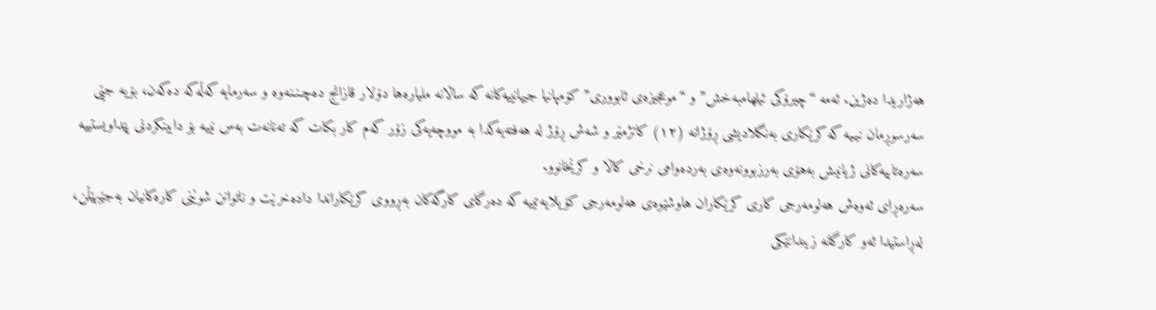هەژاریدا دەژین. ئەمە “چیرۆکی ئیلهامبەخش” و “موعجیزەی ئابووری” کۆمپانیا جیهانییەکانە کە ساڵانە ملیارەها دۆلار قازانج دەچـنـنەوە و سەرمایە کەڵەکە دەکەن، بۆیە جێی سەرسوڕمان نیـیە کە کرێکاری بەنگلادیشی ڕۆژانە (١٢) کاتژمێر و شەش ڕۆژ لە هەفتەیەکدا بە مووچەیەکی زۆر کەم کار بکات کە تەنانەت بەس نییە بۆ دابینکردنی پێداویستییە سەرەتاییەکانی ژیانیش بەهۆی بەرزبوونەوەی بەردەوامی نرخی کاڵا و کرێخانوو.
سەرەڕای ئەوەش هەلومەرجی کاری کرێکاران هاوشێوەی هەلومەرجی کۆیلایەتییە کە دەرگای کارگەکان بەڕووی کرێکاراندا دادەخرێت و ناتوانن شوێنی کارەکانیان بەجێبهێڵن، لەڕاستیدا ئەو کارگانە زیندانێکی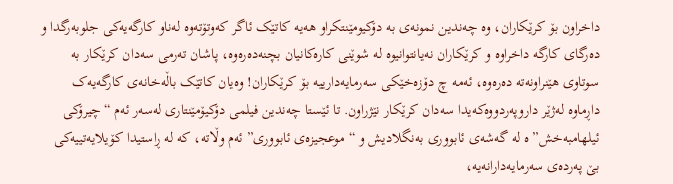داخراون بۆ کرێکاران، وە چەندین نمونەی بە دۆکیومێنتکراو هەیە کاتێک ئاگر کەوتۆتەوە لەناو کارگەیەکی جلوبەرگدا و دەرگای کارگە داخراوە و کرێکاران نەیانتوانیوە لە شوێنی کارەکانیان بچنەدەرەوە، پاشان تەرمی سەدان کرێکار بە سوتاوی هێنراونەتە دەرەوە، ئەمە چ دۆزەخێکی سەرمایەدارییە بۆ کرێکاران! وەیان کاتێک باڵەخانەی کارگەیەک داڕماوە لەژێر داروپەردووەکەیدا سەدان کرێکار نێژراون. تا ئێستا چەندین فیلمی دۆکیۆمێنتاری لەسەر ئەم “چیرۆکی ئیلهامبەخش”ە لە گەشەی ئابووری بەنگلادیش و “موعجیزەی ئابووری” ئەم وڵاتە، کە لە ڕاستیدا کۆیلایەتییەکی بێ پەردەی سەرمایەدارانەیە،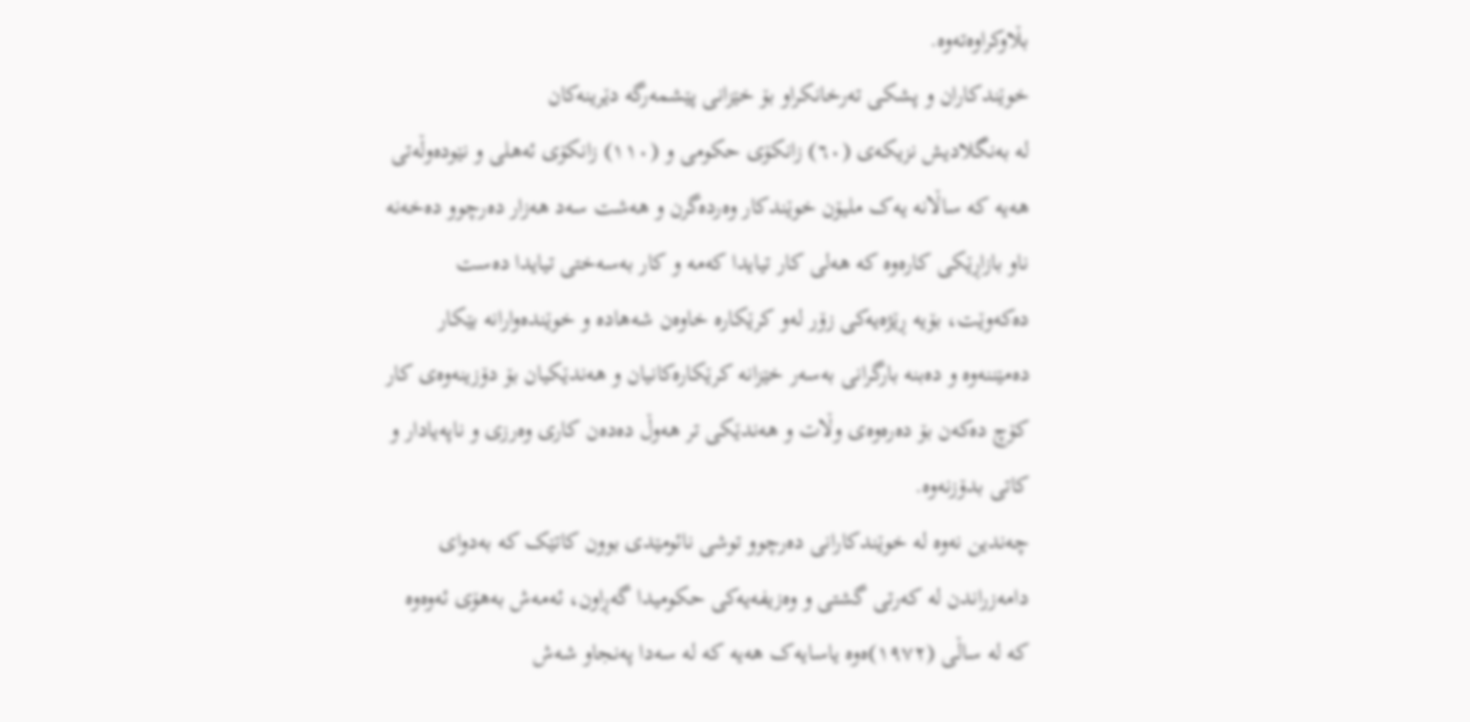بڵاوکراوەتەوە.
خوێندکاران و پشکی تەرخانکراو بۆ خێزانی پێشمەرگە دێرینەکان
لە بەنگلادیش نزیکەی (٦٠) زانکۆی حکومی و (١١٠) زانکۆی ئەهلی و نێودەوڵەتی هەیە کە ساڵانە یەک ملیۆن خوێندکار وەردەگرن و هەشت سەد هەزار دەرچوو دەخەنە ناو بازاڕێکی کارەوە کە هەلی کار تیایدا کەمە و کار بەسەختی تیایدا دەست دەکەوێت، بۆیە ڕێژەیەکی زۆر لەو کرێکارە خاوەن شەهادە و خوێندەوارانە بێکار دەمێننەوە و دەبنە بارگرانی بەسەر خێزانە کرێکارەکانیان و هەندێکیان بۆ دۆزینەوەی کار کۆچ دەکەن بۆ دەرەوەی وڵات و هەندێکی تر هەوڵ دەدەن کاری وەرزی و ناپەیادار و کاتی بدۆزنەوە.
چەندین نەوە لە خوێندکارانی دەرچوو توشی نائومێدی بوون کاتێک کە بەدوای دامەزراندن لە کەرتی گشتی و وەزیفەیەکی حكومیدا گەڕاون، ئەمەش بەهۆی ئەوەوە کە لە ساڵی (١٩٧٢)ەوە یاسایەک هەیە کە لە سەدا پەنجاو شەش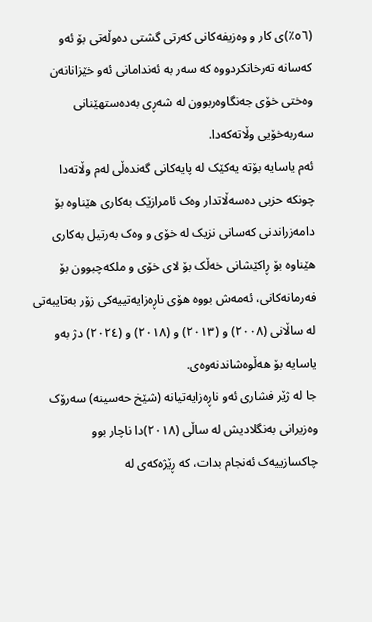(٥٦٪)ی کار و وەزیفەکانی کەرتی گشتی دەوڵەتی بۆ ئەو کەسانە تەرخانکردووە کە سەر بە ئەندامانی ئەو خێزانانەن وەختی خۆی جەنگاوەربوون لە شەڕی بەدەستهێنانی سەربەخۆیی وڵاتەکەدا.
ئەم یاسایە بۆتە یەکێک لە پایەکانی گەندەڵی لەم وڵاتەدا چونکە حزبی دەسەڵاتدار وەک ئامرازێک بەکاری هێناوە بۆ دامەزراندنی کەسانی نزیک لە خۆی و وەک بەرتیل بەکاری هێناوە بۆ ڕاکێشانی خەڵک بۆ لای خۆی و ملکەچبوون بۆ فەرمانەکانی، ئەمەش بووە هۆی ناڕەزایەتییەکی زۆر بەتایبەتی لە ساڵانی (٢٠٠٨) و (٢٠١٣) و (٢٠١٨) و (٢٠٢٤) دژ بەو یاسایە بۆ هەڵوەشاندنەوەی.
جا لە ژێر فشاری ئەو ناڕەزایەتیانە (شێخ حەسینە) سەرۆک وەزیرانی بەنگلادیش لە ساڵی (٢٠١٨)دا ناچار بوو چاکسازییەک ئەنجام بدات، کە ڕێژەکەی لە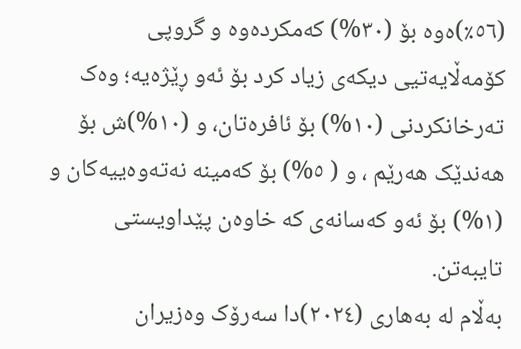(٥٦٪)ەوە بۆ (٣٠%) کەمکردەوە و گروپی کۆمەڵایەتیی دیکەی زیاد کرد بۆ ئەو ڕێژەیە؛ وەک تەرخانکردنی (١٠%) بۆ ئافرەتان، و (١٠%)ش بۆ هەندێک هەرێم ، و ( ٥%) بۆ کەمینە نەتەوەییەکان و (١%) بۆ ئەو کەسانەی کە خاوەن پێداویستی تایبەتن.
بەڵام لە بەهاری (٢٠٢٤)دا سەرۆک وەزیران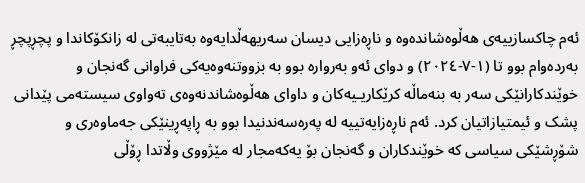ئەم چاکسازییەی هەڵوەشاندەوە و ناڕەزایی دیسان سەریهەڵدایەوە بەتایبەتی لە زانکۆکاندا و پچڕپچڕ بەردەوام بوو تا (١-٧-٢٠٢٤) و دوای ئەو بەروارە بوو بە بزووتنەوەیەکی فراوانی گەنجان و خوێندکارانێکی سەر بە بنەماڵە کرێکاریـیەکان و داوای هەڵوەشاندنەوەی تەواوی سیستەمی پێدانی پشک و ئیمتیازاتیان کرد. ئەم ناڕەزایەتییە لە پەرەسەندنیدا بوو بە ڕاپەڕینێکی جەماوەری و شۆڕشێکی سیاسی کە خوێندکاران و گەنجان بۆ یەکەمجار لە مێژووی وڵاتدا ڕۆڵی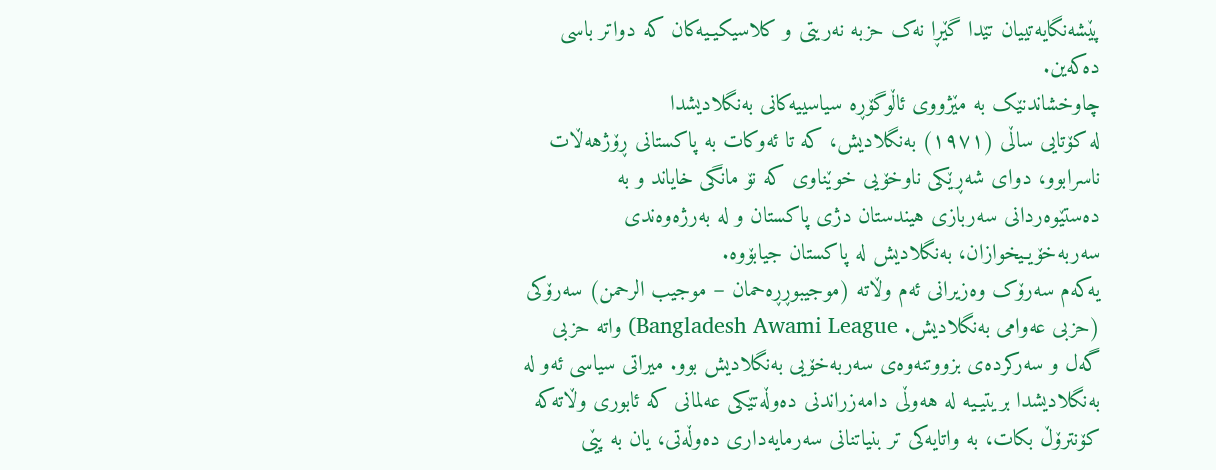پێشەنگایەتییان تێدا گێڕا نەک حزبە نەریتی و کلاسیکیـیەکان کە دواتر باسی دەکەین.
چاوخشاندنێک بە مێژووی ئاڵوگۆڕە سیاسییەکانی بەنگلادیشدا
لە کۆتایی ساڵی (١٩٧١) بەنگلادیش، کە تا ئەوکات بە پاکستانی ڕۆژهەڵات ناسرابوو، دوای شەڕێکی ناوخۆیی خوێناوی کە نۆ مانگی خایاند و بە دەستێوەردانی سەربازی هیندستان دژی پاکستان و لە بەرژەوەندی سەربەخۆیـیخوازان، بەنگلادیش لە پاکستان جیابۆوە.
یەکەم سەرۆک وەزیرانی ئەم وڵاتە (موجیبوڕڕەحمان – موجیب الرحمن) سەرۆکی (حزبی عەوامی بەنگلادیش. Bangladesh Awami League) واتە حزبی گەل و سەرکردەی بزووتنەوەی سەربەخۆیی بەنگلادیش بوو. میراتی سیاسی ئەو لە بەنگلادیشدا بریتیـیە لە هەوڵی دامەزراندنی دەوڵەتێکی عەلمانی کە ئابوری وڵاتەکە کۆنترۆڵ بکات، بە واتایەکی تر بنیاتنانی سەرمایەداری دەوڵەتی، یان بە پێی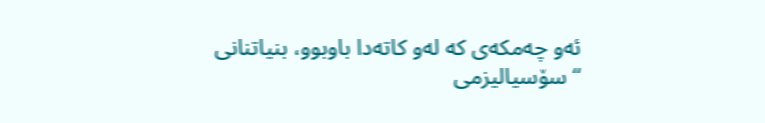ئەو چەمکەی کە لەو کاتەدا باوبوو، بنیاتنانی “سۆسیالیزمی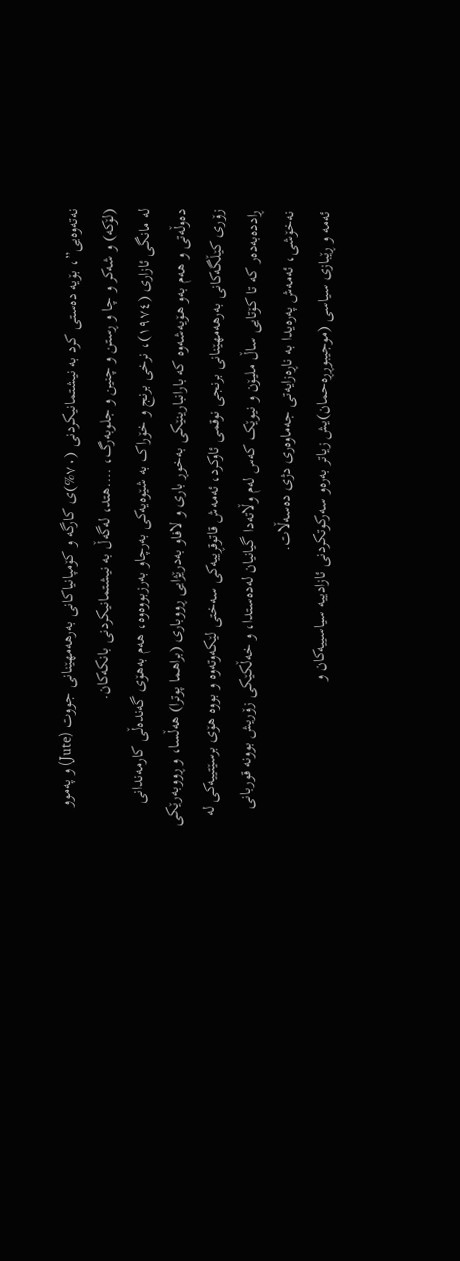نەتەوەیی”، بۆیە دەستی کرد بە نیشتمانیکردنی (٧٠%)ی کارگە و کۆمپانیاکانی بەرهەمهێنانی جووت (Jute) و پەموو (لۆکە) و شەکر و چا و ڕستن و چنین و جلوبەرگ، ….هتد، لەگەڵ بە نیشتمانیکردنی بانکەکان.
لە مانگی ئازاری (١٩٧٤)، نرخی برنج و خۆراک بە شێوەیەکی بەرچاو بەرزبووەوە، هەم بەهۆی گەندەڵی کارمەندانی دەوڵەتی و هەم بەو هۆیەشەوە کە بارانبارینێکی بەخوڕ باری و لافاو بەدرێژایی ڕووباری (براهما پوترا) هەڵسا، و ڕووبەرێکی زۆری کێڵگەکانی بەرهەمهێنانی برنجی نوقمی ئاوکرد، ئەمەش قاتوقڕییەکی سەختی لێکەوتەوە و بووە هۆی برسێتییەکی لە ڕاددەبەدەر کە تا کۆتایی ساڵ ملیۆن و نیوێک کەس لەم وڵاتەدا گیانیان لەدەستدا، و خەڵکێکی زۆریش بوونە قوربانی نەخۆشی، ئەمەش پەرەیدا بە ناڕەزایەتی جەماوەری دژی دەسەڵات.
ئەمە و ڕێبازی سیاسی (موجیبوڕڕەحمان)یش زیاتر بەرەو سەرکوتکردنی ئازادییە سیاسییەکان و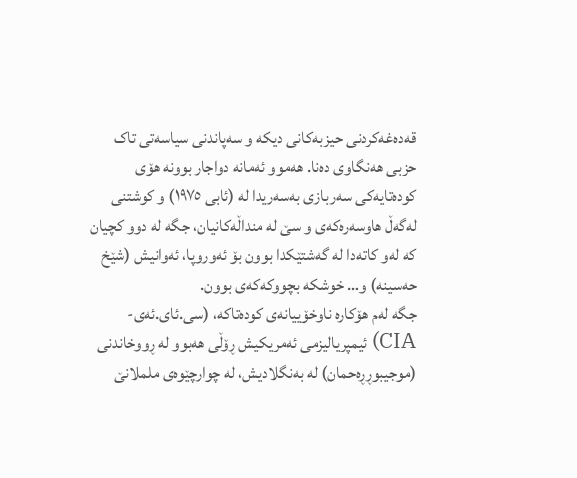قەدەغەکردنی حیزبەکانی دیکە و سەپاندنی سیاسەتی تاک حزبی هەنگاوی دەنا. هەموو ئەمانە دواجار بوونە هۆی کودەتایەکی سەربازی بەسەریدا لە (ئابی ١٩٧٥) و کوشتنی لەگەڵ هاوسەرەکەی و سێ لە منداڵەکانیان، جگە لە دوو کچیان کە لەو کاتەدا لە گەشتێکدا بوون بۆ ئەوروپا، ئەوانیش (شێخ حەسینە) و… خوشکە بچووکەکەی بوون.
جگە لەم هۆکارە ناوخۆییانەی کودەتاکە، (سی.ئای.ئەی-CIA) ئیمپریالیزمی ئەمریکیش ڕۆڵی هەبوو لە ڕووخاندنی (موجیبوڕڕەحمان) لە بەنگلادیش، لە چوارچێوەی ململانێ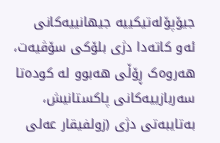جیۆپۆلەتیکییە جیهانییەکانی ئەو کاتەدا دژی بلۆکی سۆڤیەت، هەروەک ڕۆڵی هەبوو لە کودەتا سەربازییەکانی پاکستانیش، بەتایبەتی دژی (زولفیقار عەلی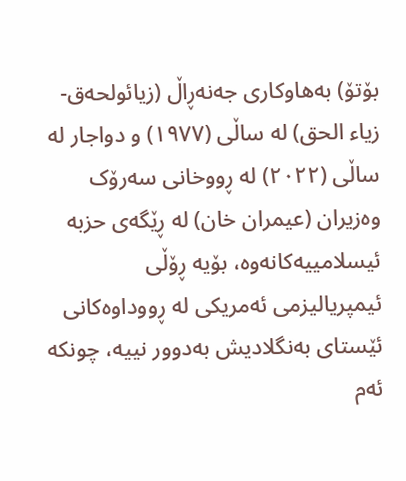بۆتۆ) بەهاوکاری جەنەڕاڵ (زیائولحەق-زیاء الحق) لە ساڵی (١٩٧٧) و دواجار لە ساڵی (٢٠٢٢) لە ڕووخانی سەرۆک وەزیران (عیمران خان) لە ڕێگەی حزبە ئیسلامییەکانەوە، بۆیە ڕۆڵی ئیمپریالیزمی ئەمریکی لە ڕووداوەکانی ئێستای بەنگلادیش بەدوور نییە، چونکە ئەم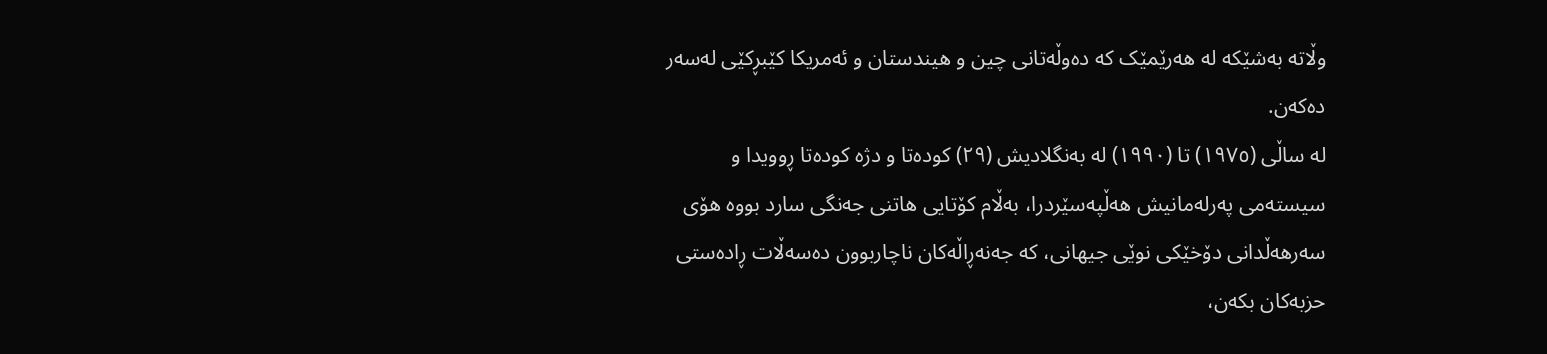وڵاتە بەشێکە لە هەرێمێک کە دەوڵەتانی چین و هیندستان و ئەمریکا کێبڕکێی لەسەر دەکەن.
لە ساڵی (١٩٧٥) تا (١٩٩٠) لە بەنگلادیش (٢٩) کودەتا و دژە کودەتا ڕوویدا و سیستەمی پەرلەمانیش هەڵپەسێردرا، بەڵام کۆتایی هاتنی جەنگی سارد بووە هۆی سەرهەڵدانی دۆخێکی نوێی جیهانی، کە جەنەڕاڵەکان ناچاربوون دەسەڵات ڕادەستی حزبەکان بکەن،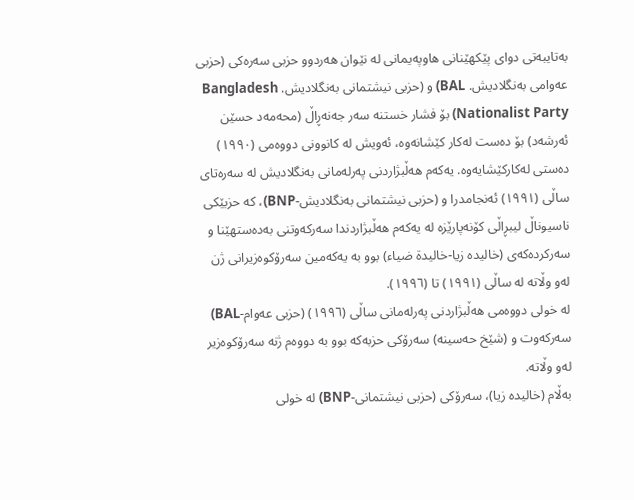بەتایبەتی دوای پێکهێنانی هاوپەیمانی لە نێوان هەردوو حزبی سەرەکی (حزبی عەوامی بەنگلادیش. BAL) و (حزبی نیشتمانی بەنگلادیش. Bangladesh Nationalist Party) بۆ فشار خستنە سەر جەنەڕاڵ (محەمەد حسێن ئەرشەد) بۆ دەست لەکار کێشانەوە، ئەویش لە کانوونی دووەمی (١٩٩٠) دەستی لەکارکێشایەوە. یەکەم هەڵبژاردنی پەرلەمانی بەنگلادیش لە سەرەتای ساڵی (١٩٩١) ئەنجامدرا و (حزبی نیشتمانی بەنگلادیش-BNP)، کە حزبێکی ناسیوناڵ لیبڕاڵی کۆنەپارێزە لە یەکەم هەڵبژاردندا سەرکەوتنی بەدەستهێنا و سەرکردەکەی (خالیدە زیا-خالیدة ضياء) بوو بە یەکەمین سەرۆکوەزیرانی ژن لەو وڵاتە لە ساڵی (١٩٩١) تا (١٩٩٦).
لە خولی دووەمی هەڵبژاردنی پەرلەمانی ساڵی (١٩٩٦) (حزبی عەوام-BAL) سەرکەوت و (شێخ حەسینە) سەرۆکی حزبەکە بوو بە دووەم ژنە سەرۆکوەزیر لەو وڵاتە.
بەڵام (خالیدە زیا)، سەرۆکی (حزبی نیشتمانی-BNP) لە خولی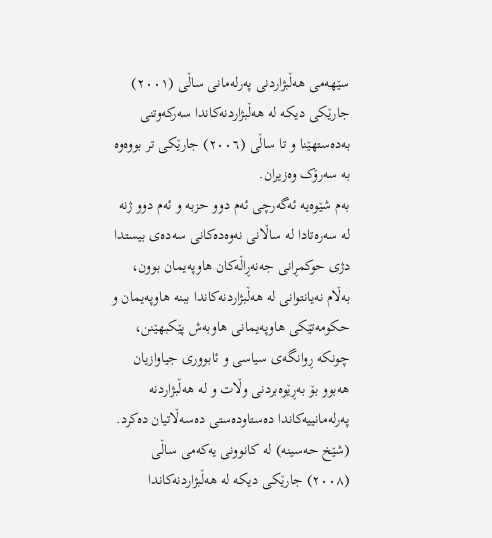سێهەمی هەڵبژاردنی پەرلەمانی ساڵی (٢٠٠١) جارێکی دیکە لە هەڵبژاردنەکاندا سەرکەوتنی بەدەستهێنا و تا ساڵی (٢٠٠٦) جارێکی تر بووەوە بە سەرۆک وەزیران.
بەم شێوەیە ئەگەرچی ئەم دوو حزبە و ئەم دوو ژنە لە سەرەتادا لە ساڵانی نەوەدەکانی سەدەی بیستدا دژی حوکمڕانی جەنەڕاڵەکان هاوپەیمان بوون، بەڵام نەیانتوانی لە هەڵبژاردنەکاندا ببنە هاوپەیمان و حکومەتێکی هاوپەیمانی هاوبەش پێکبهێنن، چونکە ڕوانگەی سیاسی و ئابووری جیاوازیان هەبوو بۆ بەڕێوەبردنی وڵات و لە هەڵبژاردنە پەرلەمانییەکاندا دەستاودەستی دەسەڵاتیان دەکرد.
(شێخ حەسینە) لە کانوونی یەکەمی ساڵی (٢٠٠٨) جارێکی دیکە لە هەڵبژاردنەکاندا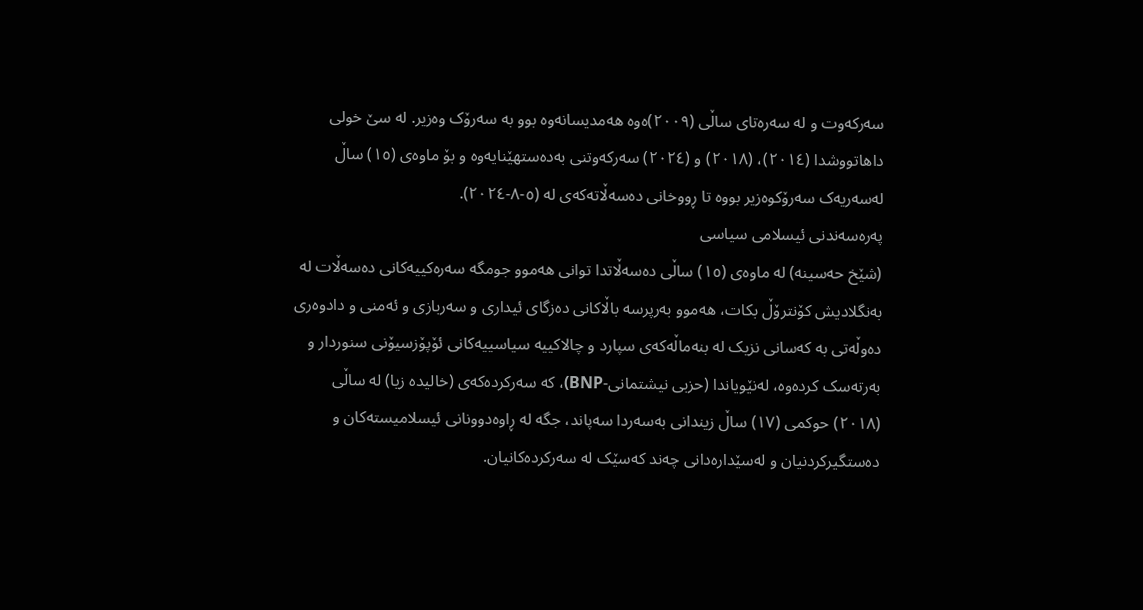سەرکەوت و لە سەرەتای ساڵی (٢٠٠٩)ەوە هەمدیسانەوە بوو بە سەرۆک وەزیر. لە سێ خولی داهاتووشدا (٢٠١٤)، (٢٠١٨) و (٢٠٢٤) سەرکەوتنی بەدەستهێنایەوە و بۆ ماوەی (١٥) ساڵ لەسەریەک سەرۆکوەزیر بووە تا ڕووخانی دەسەڵاتەکەی لە (٥-٨-٢٠٢٤).
پەرەسەندنی ئیسلامی سیاسی
(شێخ حەسینە) لە ماوەی (١٥) ساڵی دەسەڵاتدا توانی هەموو جومگە سەرەکییەکانی دەسەڵات لە بەنگلادیش کۆنترۆڵ بکات، هەموو بەرپرسە باڵاکانی دەزگای ئیداری و سەربازی و ئەمنی و دادوەری دەوڵەتی بە کەسانی نزیک لە بنەماڵەکەی سپارد و چالاکییە سیاسییەکانی ئۆپۆزسیۆنی سنوردار و بەرتەسک کردەوە، لەنێویاندا (حزبی نیشتمانی-BNP)، کە سەرکردەکەی (خالیدە زیا) لە ساڵی (٢٠١٨) حوکمی (١٧) ساڵ زیندانی بەسەردا سەپاند، جگە لە ڕاوەدوونانی ئیسلامیستەکان و دەستگیرکردنیان و لەسێدارەدانی چەند کەسێک لە سەرکردەکانیان.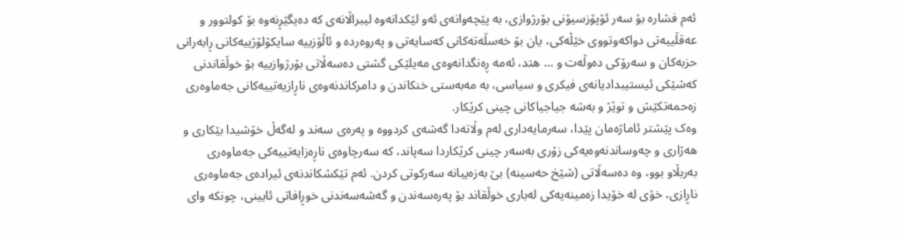ئەم فشارە بۆ سەر ئۆپۆزسیۆنی بۆرژوازی، بە پێچەوانەی ئەو لێکدانەوە لیبراڵانەی کە دەیگێڕنەوە بۆ کولتوور و عەقڵییەتی دواکەوتووی خێڵەکی، یان بۆ خەسڵەتەکانی کەسایەتی و پەروەردە و ئاڵۆزییە سایکۆلۆژییەکانی ڕابەرانی حزبەکان و سەرۆکی دەوڵەت و … هتد، ئەمە ڕەنگدانەوەی مەیلێکی گشتی دەسەڵاتی بۆرژوازییە بۆ خوڵقاندنی کەشێکی ئیستیبدادیانەی فیکری و سیاسی، بە مەبەستی خنکاندن و دامرکاندنەوەی ناڕازیەتییەکانی جەماوەری زەحمەتکێش و توێژ و بەشە جیاجیاکانی چینی کرێکار.
وەک پێشتر ئاماژەمان پێدا، سەرمایەداری لەم وڵاتەدا گەشەی کردووە و پەرەی سەند و لەگەڵ خۆشیدا بێکاری و هەژاری و چەوساندنەوەیەکی زۆری بەسەر چینی کرێکاردا سەپاند، کە سەرچاوەی ناڕەزایەتییەکی جەماوەری بەربڵاو بوو، وە دەسەڵاتی (شێخ حەسینە) بێ بەزەییانە سەرکوتی کردن. ئەم تێکشکاندنەی ئیرادەی جەماوەری ناڕازی، خۆی لە خۆیدا زەمینەیەکی لەباری خوڵقاند بۆ پەرەسەندن و گەشەسەندنی خوڕافاتی ئایینی، چونکە وای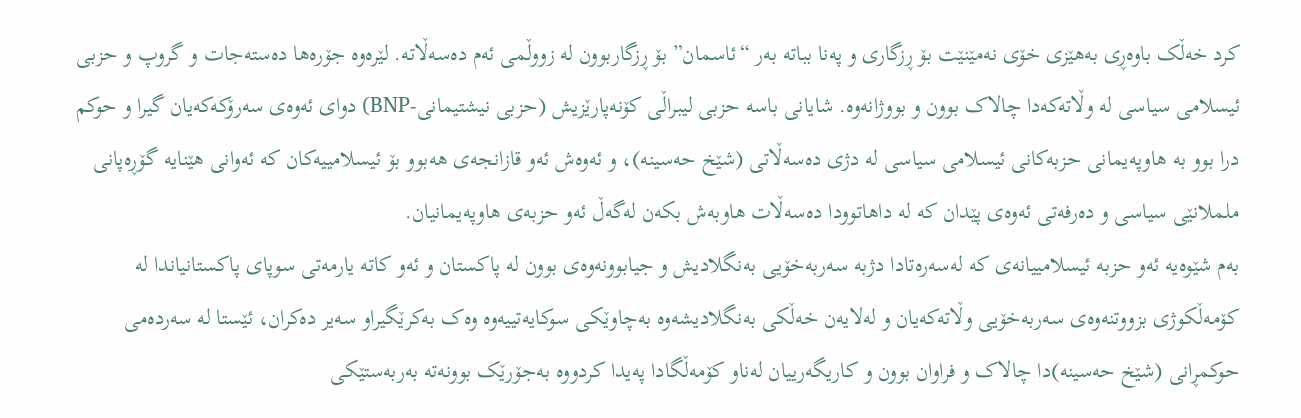کرد خەڵک باوەڕی بەهێزی خۆی نەمێنێت بۆ ڕزگاری و پەنا بباتە بەر “ئاسمان” بۆ ڕزگاربوون لە زووڵمی ئەم دەسەڵاتە. لێرەوە جۆرەها دەستەجات و گروپ و حزبی ئیسلامی سیاسی لە وڵاتەکەدا چالاک بوون و بووژانەوە. شایانی باسە حزبی لیبراڵی کۆنەپارێزیش (حزبی نیشتیمانی-BNP) دوای ئەوەی سەرۆکەکەیان گیرا و حوکم درا بوو بە هاوپەیمانی حزبەکانی ئیسلامی سیاسی لە دژی دەسەڵاتی (شێخ حەسینە)، و ئەوەش ئەو قازانجەی هەبوو بۆ ئیسلامییەکان کە ئەوانی هێنایە گۆڕەپانی ململانێی سیاسی و دەرفەتی ئەوەی پێدان کە لە داهاتوودا دەسەڵات هاوبەش بکەن لەگەڵ ئەو حزبەی هاوپەیمانیان.
بەم شێوەیە ئەو حزبە ئیسلامییانەی کە لەسەرەتادا دژبە سەربەخۆیی بەنگلادیش و جیابوونەوەی بوون لە پاکستان و ئەو کاتە یارمەتی سوپای پاکستانیاندا لە کۆمەڵکوژی بزووتنەوەی سەربەخۆیی وڵاتەکەیان و لەلایەن خەڵکی بەنگلادیشەوە بەچاوێکی سوکایەتییەوە وەک بەکرێگیراو سەیر دەکران، ئێستا لە سەردەمی حوکمڕانی (شێخ حەسینە)دا چالاک و فراوان بوون و کاریگەرییان لەناو کۆمەڵگادا پەیدا کردووە بەجۆرێک بوونەتە بەربەستێکی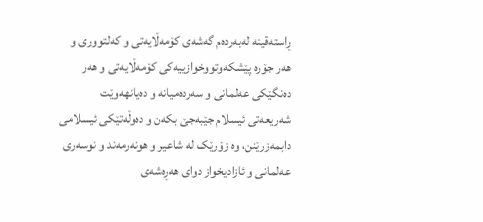ڕاستەقینە لەبەردەم گەشەی کۆمەڵایەتی و کەلتووری و هەر جۆرە پێشکەوتووخوازییەکی کۆمەڵایەتی و هەر دەنگێکی عەلمانی و سەردەمیانە و دەیانهەوێت شەریعەتی ئیسلام جێبەجێ بکەن و دەوڵەتێکی ئیسلامی دابمەزرێنن، وە زۆرێک لە شاعیر و هونەرمەند و نوسەری عەلمانی و ئازادیخواز دوای هەڕەشەی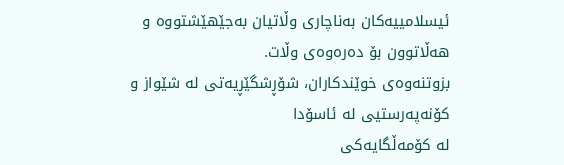ئیسلامییەکان بەناچاری وڵاتیان بەجێهێشتووە و هەڵاتوون بۆ دەرەوەی وڵات.
بزوتنەوەی خوێندکاران، شۆڕشگێڕیەتی لە شێواز و کۆنەپەرستیی لە ئاسۆدا
لە کۆمەڵگایەکی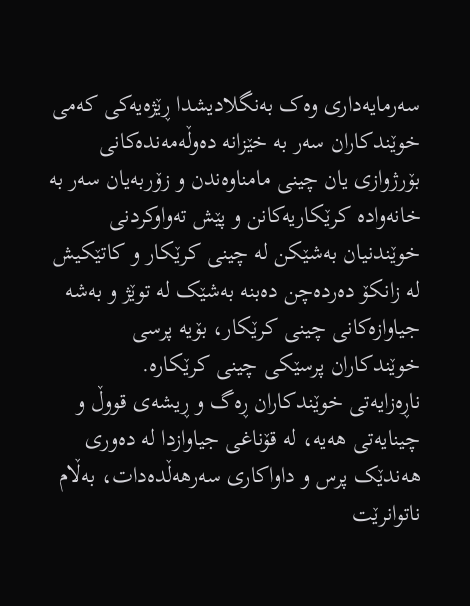سەرمایەداری وەک بەنگلادیشدا ڕێژەیەکی کەمی خوێندکاران سەر بە خێزانە دەوڵەمەندەکانی بۆرژوازی یان چینی مامناوەندن و زۆربەیان سەر بە خانەوادە کرێکاریەکانن و پێش تەواوکردنی خوێندنیان بەشێکن لە چینی کرێکار و کاتێکیش لە زانکۆ دەردەچن دەبنە بەشێک لە توێژ و بەشە جیاوازەکانی چینی کرێکار، بۆیە پرسی خوێندکاران پرسێکی چینی کرێکارە.
ناڕەزایەتی خوێندکاران ڕەگ و ڕیشەی قووڵ و چینایەتی هەیە، لە قۆناغی جیاوازدا لە دەوری هەندێک پرس و داواکاری سەرهەڵدەدات، بەڵام ناتوانرێت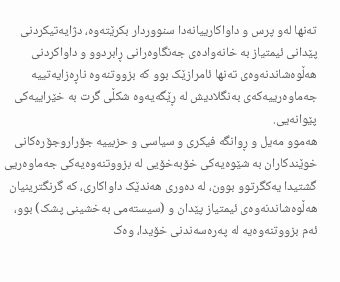تەنها لەو پرس و داواکارییانەدا سنووردار بکرێتەوە، دژایەتیکردنی پێدانی ئیمتیاز بە خانەوادەی جەنگاوەرانی ڕابردوو و داواکردنی هەڵوەشاندنەوەی تەنها ئامرازێک بوو کە بزووتنەوە ناڕەزایەتییە جەماوەرییەکەی بەنگلادیش لە ڕێگەیەوە شکڵی گرت بە خێراییەکی پێوانەیی.
هەموو مەیل و ڕوانگە فیکری و سیاسی و حزبییە جۆراروجۆرەکانی خوێندکاران بە شێوەیەکی خۆبەخۆیی لە بزووتنەوەیەکی جەماوەریی گشتیدا یەکگرتوو بوون، لە دەوری هەندێک داواکاری، کە گرنگترینیان هەڵوەشاندنەوەی ئیمتیاز پێدان و (سیستەمی بەخشینی پشک) بوو، ئەم بزووتنەوەیە لە پەرەسەندنی خۆیدا، وەک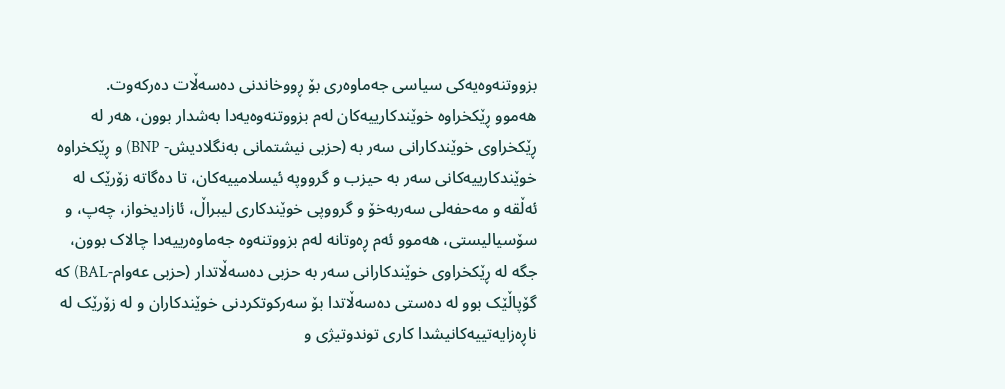بزووتنەوەیەکی سیاسی جەماوەری بۆ ڕووخاندنی دەسەڵات دەرکەوت.
هەموو ڕێکخراوە خوێندکارییەکان لەم بزووتنەوەیەدا بەشدار بوون، هەر لە ڕێکخراوی خوێندکارانی سەر بە (حزبی نیشتمانی بەنگلادیش- BNP) و ڕێکخراوە خوێندکارییەکانی سەر بە حیزب و گرووپە ئیسلامییەکان، تا دەگاتە زۆرێک لە ئەڵقە و مەحفەلی سەربەخۆ و گرووپی خوێندکاری لیبراڵ، ئازادیخواز، چەپ، و سۆسیالیستی، هەموو ئەم ڕەوتانە لەم بزووتنەوە جەماوەرییەدا چالاک بوون، جگە لە ڕێکخراوی خوێندکارانی سەر بە حزبی دەسەڵاتدار (حزبی عەوام-BAL) کە گۆپاڵێک بوو لە دەستی دەسەڵاتدا بۆ سەرکوتکردنی خوێندکاران و لە زۆرێک لە ناڕەزایەتییەکانیشدا کاری توندوتیژی و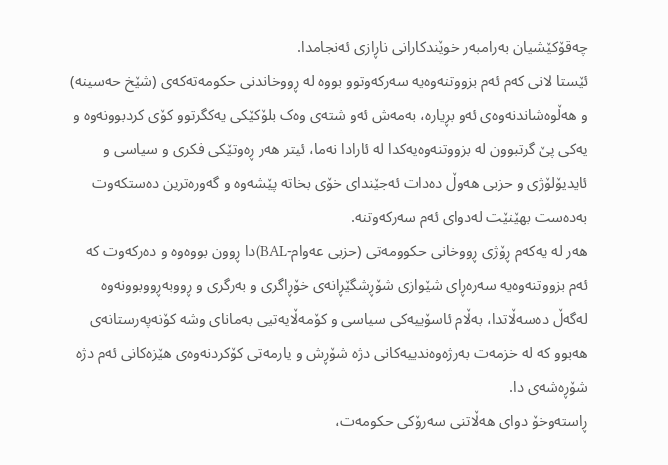چەقۆکێشیان بەرامبەر خوێندکارانی ناڕازی ئەنجامدا.
ئێستا لانی کەم ئەم بزووتنەوەیە سەرکەوتوو بووە لە ڕووخاندنی حکومەتەکەی (شێخ حەسینە) و هەڵوەشاندنەوەی ئەو بڕیارە، بەمەش ئەو شتەی وەک بلۆکێکی یەکگرتوو کۆی کردبوونەوە و یەکی پێ گرتبوون لە بزووتنەوەیەکدا لە ئارادا نەما، ئیتر هەر ڕەوتێکی فکری و سیاسی و ئایدیۆلۆژی و حزبی هەوڵ دەدات ئەجێندای خۆی بخاتە پێشەوە و گەورەترین دەستکەوت بەدەست بهێنێت لەدوای ئەم سەرکەوتنە.
هەر لە یەکەم ڕۆژی ڕووخانی حکوومەتی (حزبی عەوام-BAL)دا ڕوون بووەوە و دەرکەوت کە ئەم بزووتنەوەیە سەرەڕای شێوازی شۆڕشگێڕانەی خۆڕاگری و بەرگری و ڕووبەڕووبوونەوە لەگەڵ دەسەڵاتدا، بەڵام ئاسۆییەکی سیاسی و کۆمەڵایەتیی بەمانای وشە کۆنەپەرستانەی هەبوو کە لە خزمەت بەرژەوەندییەکانی دژە شۆڕش و یارمەتی کۆکردنەوەی هێزەکانی ئەم دژە شۆڕەشەی دا.
ڕاستەوخۆ دوای هەڵاتنی سەرۆکی حکومەت،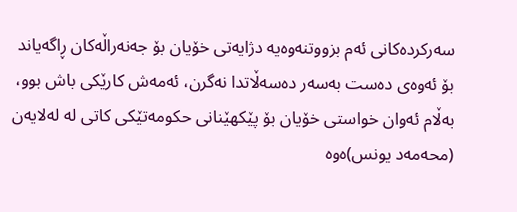سەرکردەکانی ئەم بزووتنەوەیە دژایەتی خۆیان بۆ جەنەراڵەکان ڕاگەیاند بۆ ئەوەی دەست بەسەر دەسەڵاتدا نەگرن، ئەمەش کارێکی باش بوو، بەڵام ئەوان خواستی خۆیان بۆ پێکهێنانی حکومەتێکی کاتی لە لەلایەن (محەمەد یونس)ەوە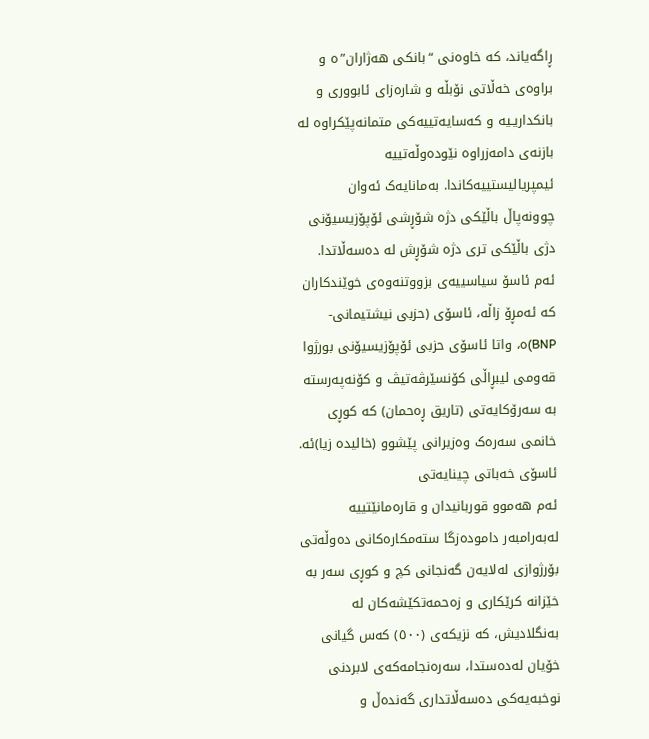ڕاگەیاند، کە خاوەنی “بانکی هەژاران”ە و براوەی خەڵاتی نۆبڵە و شارەزای ئابووری و بانکداریـیە و کەسایەتییەکی متمانەپێکراوە لە بازنەی دامەزراوە نێودەوڵەتییە ئیمپریالیستییەکاندا. بەمانایەک ئەوان چوونەپاڵ باڵێکی دژە شۆڕشی ئۆپۆزیسیۆنی دژی باڵێکی تری دژە شۆڕش لە دەسەڵاتدا. ئەم ئاسۆ سیاسییەی بزووتنەوەی خوێندکاران کە ئەمڕۆ زاڵە، ئاسۆی (حزبی نیشتیمانی-BNP)ە، واتا ئاسۆی حزبی ئۆپۆزیسیۆنی بورژوا قەومی لیبڕاڵی کۆنسێرڤەتیڤ و کۆنەپەرستە بە سەرۆکایەتی (تاریق ڕەحمان) کە کوڕی خانمی سەرەک وەزیرانی پێشوو (خالیدە زیا)ئە.
ئاسۆی خەباتی چینایەتی
ئەم هەموو قوربانیدان و قارەمانێتییە لەبەرامبەر دامودەزگا ستەمکارەکانی دەوڵەتی بۆرژوازی لەلایەن گەنجانی کچ و کوڕی سەر بە خێزانە کرێکاری و زەحمەتکێشەکان لە بەنگلادیش، کە نزیکەی (٥٠٠) کەس گیانی خۆیان لەدەستدا، سەرەنجامەکەی لابردنی نوخبەیەکی دەسەڵاتداری گەندەڵ و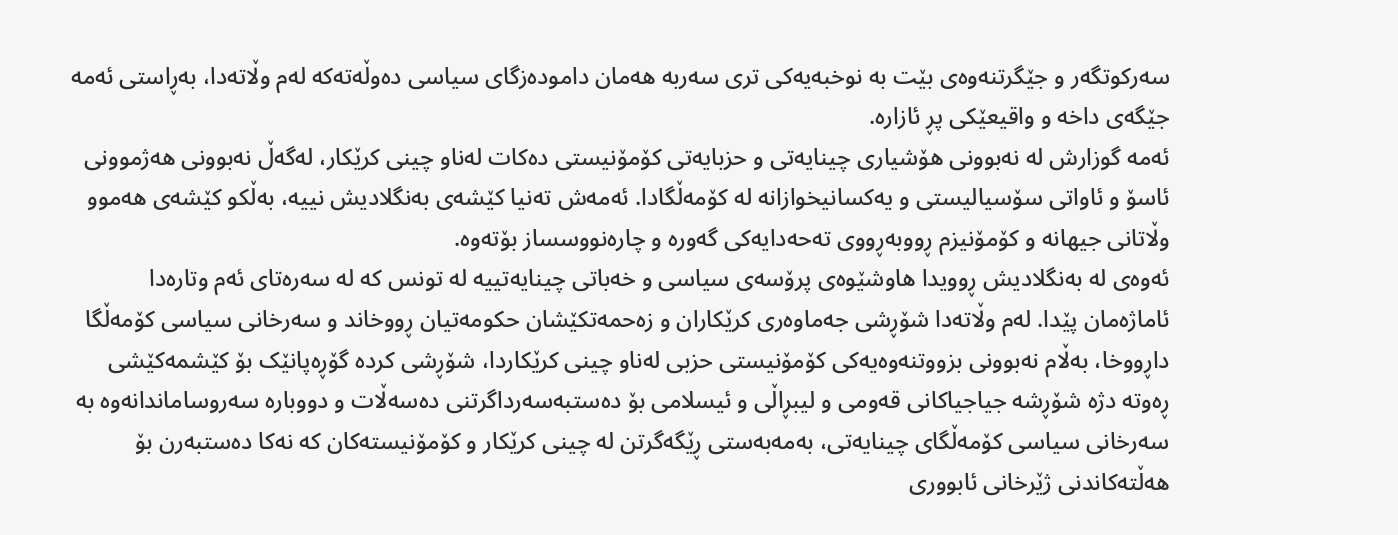سەرکوتگەر و جێگرتنەوەی بێت بە نوخبەیەکی تری سەربە هەمان دامودەزگای سیاسی دەوڵەتەکە لەم وڵاتەدا، بەڕاستی ئەمە جێگەی داخە و واقیعێکی پڕ ئازارە.
ئەمە گوزارش لە نەبوونی هۆشیاری چینایەتی و حزبایەتی کۆمۆنیستی دەکات لەناو چینی کرێکار، لەگەڵ نەبوونی هەژموونی ئاسۆ و ئاواتی سۆسیالیستی و یەکسانیخوازانە لە کۆمەڵگادا. ئەمەش تەنیا کێشەی بەنگلادیش نییە، بەڵکو کێشەی هەموو وڵاتانی جیهانە و کۆمۆنیزم ڕووبەڕووی تەحەدایەکی گەورە و چارەنووسساز بۆتەوە.
ئەوەی لە بەنگلادیش ڕوویدا هاوشێوەی پرۆسەی سیاسی و خەباتی چینایەتییە لە تونس کە لە سەرەتای ئەم وتارەدا ئاماژەمان پێدا. لەم وڵاتەدا شۆڕشی جەماوەری کرێکاران و زەحمەتکێشان حکومەتیان ڕووخاند و سەرخانی سیاسی کۆمەڵگا داڕووخا، بەڵام نەبوونی بزووتنەوەیەکی کۆمۆنیستی حزبی لەناو چینی کرێکاردا، شۆڕشی کردە گۆڕەپانێک بۆ کێشمەکێشی ڕەوتە دژە شۆڕشە جیاجیاکانی قەومی و لیبڕاڵی و ئیسلامی بۆ دەستبەسەرداگرتنی دەسەڵات و دووبارە سەروساماندانەوە بە سەرخانی سیاسی کۆمەڵگای چینایەتی، بەمەبەستی ڕێگەگرتن لە چینی کرێکار و کۆمۆنیستەکان کە نەکا دەستبەرن بۆ هەڵتەکاندنی ژێرخانی ئابووری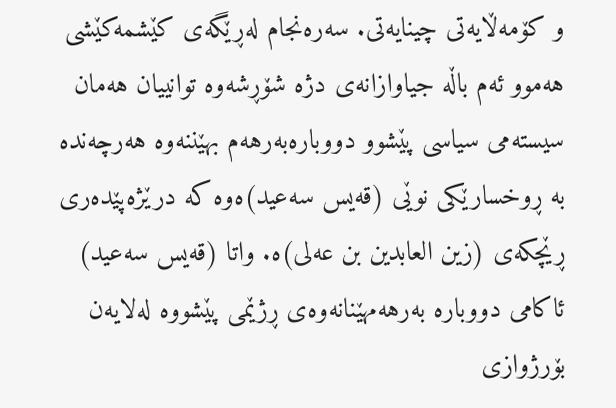و کۆمەڵایەتی چینایەتی. سەرەنجام لەڕێگەی کێشمەکێشی هەموو ئەم باڵە جیاوازانەی دژە شۆڕشەوە توانییان هەمان سیستەمی سیاسی پێشوو دووبارەبەرهەم بهێننەوە هەرچەندە بە ڕوخسارێکی نوێی (قەیس سەعید)ەوە کە درێژەپێدەری ڕێچکەی (زین العابدین بن عەلی)ە. واتا (قەیس سەعید) ئاکامی دووبارە بەرهەمهێنانەوەی ڕژێمی پێشووە لەلایەن بۆرژوازی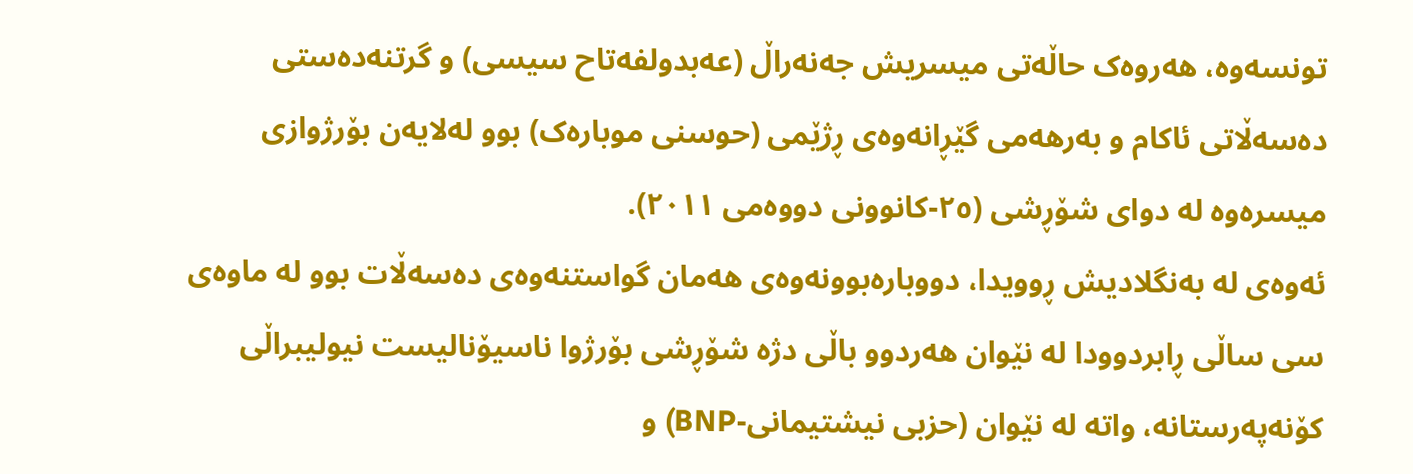تونسەوە، هەروەک حاڵەتی میسریش جەنەراڵ (عەبدولفەتاح سیسی) و گرتنەدەستی دەسەڵاتی ئاکام و بەرهەمی گێڕانەوەی ڕژێمی (حوسنی موبارەک) بوو لەلایەن بۆرژوازی میسرەوە لە دوای شۆڕشی (٢٥-کانوونی دووەمی ٢٠١١).
ئەوەی لە بەنگلادیش ڕوویدا، دووبارەبوونەوەی هەمان گواستنەوەی دەسەڵات بوو لە ماوەی سی ساڵی ڕابردوودا لە نێوان هەردوو باڵی دژە شۆڕشی بۆرژوا ناسیۆنالیست نیولیبراڵی کۆنەپەرستانە، واتە لە نێوان (حزبی نیشتیمانی-BNP) و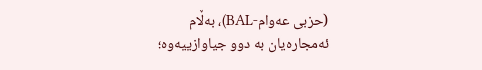(حزبی عەوام-BAL)، بەڵام ئەمجارەیان بە دوو جیاوازییەوە؛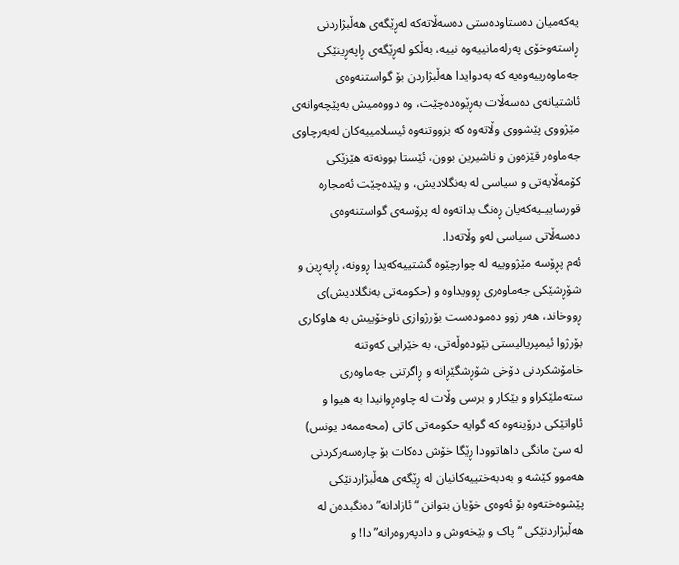یەکەمیان دەستاودەستی دەسەڵاتەکە لەڕێگەی هەڵبژاردنی ڕاستەوخۆی پەرلەمانییەوە نییە، بەڵکو لەڕێگەی ڕاپەڕینێکی جەماوەرییەوەیە کە بەدوایدا هەڵبژاردن بۆ گواستنەوەی ئاشتیانەی دەسەڵات بەڕێوەدەچێت، وە دووەمیش بەپێچەوانەی مێژووی پێشووی وڵاتەوە کە بزووتنەوە ئیسلامییەکان لەبەرچاوی جەماوەر قێزەون و ناشیرین بوون، ئێستا بوونەتە هێزێکی کۆمەڵایەتی و سیاسی لە بەنگلادیش، و پێدەچێت ئەمجارە قورساییـیەکەیان ڕەنگ بداتەوە لە پرۆسەی گواستنەوەی دەسەڵاتی سیاسی لەو وڵاتەدا.
ئەم پڕۆسە مێژووییە لە چوارچێوە گشتییەکەیدا ڕوونە، ڕاپەڕین و شۆڕشێکی جەماوەری ڕوویداوە و (حکومەتی بەنگلادیش)ی ڕووخاند، هەر زوو دەمودەست بۆرژوازی ناوخۆییش بە هاوکاری بۆرژوا ئیمپریالیستی نێودەوڵەتی، بە خێرایی کەوتنە خامۆشکردنی دۆخی شۆڕشگێڕانە و ڕاگرتنی جەماوەری ستەملێکراو و بێکار و برسی وڵات لە چاوەڕوانیدا بە هیوا و ئاواتێکی درۆینەوە کە گوایە حکومەتی کاتی (محەممەد یونس) لە سێ مانگی داهاتوودا ڕێگا خۆش دەکات بۆ چارەسەرکردنی هەموو کێشە و بەدبەختییەکانیان لە ڕێگەی هەڵبژاردنێکی پێشوەختەوە بۆ ئەوەی خۆیان بتوانن “ئازادانە” دەنگبدەن لە هەڵبژاردنێکی “پاک و بێخەوش و دادپەروەرانە”دا! و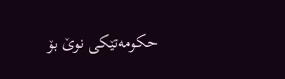حکومەتێکی نوێ بۆ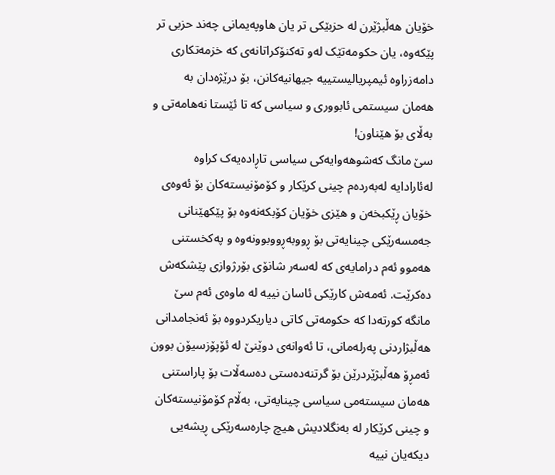خۆیان هەڵبژێرن لە حزبێکی تر یان هاوپەیمانی چەند حزبی تر پێکەوە، یان حکومەتێک لەو تەکنۆکراتانەی کە خزمەتکاری دامەزراوە ئیمپریالیستییە جیهانیەکانن، بۆ درێژەدان بە هەمان سیستمی ئابووری و سیاسی کە تا ئێستا نەهامەتی و بەڵای بۆ هێناون!
سێ مانگ کەشوهەوایەکی سیاسی تاڕادەیەک کراوە لەئارادایە لەبەردەم چینی کرێکار و کۆمۆنیستەکان بۆ ئەوەی خۆیان ڕێکبخەن و هێزی خۆیان کۆبکەنەوە بۆ پێکهێنانی جەمسەرێکی چینایەتی بۆ ڕووبەڕووبوونەوە و پەکخستنی هەموو ئەم درامایەی کە لەسەر شانۆی بۆرژوازی پێشکەش دەکرێت. ئەمەش کارێکی ئاسان نییە لە ماوەی ئەم سێ مانگە کورتەدا کە حکومەتی کاتی دیاریکردووە بۆ ئەنجامدانی هەڵبژاردنی پەرلەمانی، تا ئەوانەی دوێنێ لە ئۆپۆزسیۆن بوون ئەمڕۆ هەڵبژێردرێن بۆ گرتنەدەستی دەسەڵات بۆ پاراستنی هەمان سیستەمی سیاسی چینایەتی، بەڵام کۆمۆنیستەکان و چینی کرێکار لە بەنگلادیش هیچ چارەسەرێکی ڕیشەیی دیکەیان نییە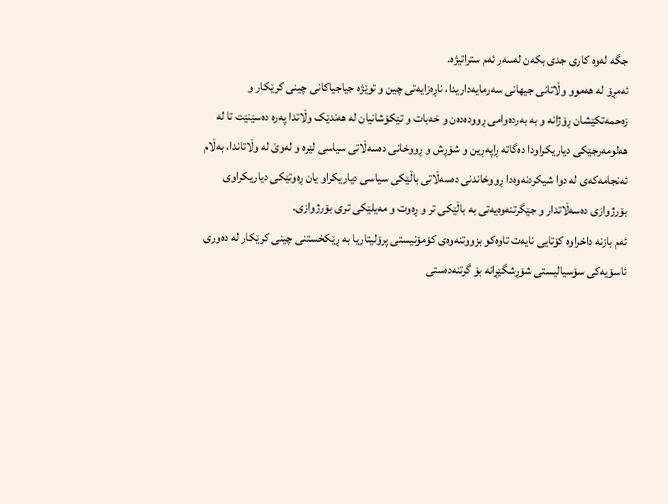جگە لەوە کاری جدی بکەن لەسەر ئەم ستراتیژە.
ئەمڕۆ لە هەموو وڵاتانی جیهانی سەرمایەداریدا، ناڕەزایەتی چین و توێژە جیاجیاکانی چینی کرێکار و زەحمەتکێشان ڕۆژانە و بە بەردەوامی ڕوودەدەن و خەبات و تێکۆشانیان لە هەندێک وڵاتدا پەرە دەسێنێت تا لە هەلومەرجێکی دیاریکراودا دەگاتە ڕاپەڕین و شۆڕش و ڕووخانی دەسەڵاتی سیاسی لێرە و لەوێ لە وڵاتاندا، بەڵام ئەنجامەکەی لە دوا شیکردنەوەدا ڕووخاندنی دەسەڵاتی باڵێکی سیاسی دیاریکراو یان ڕەوتێکی دیاریکراوی بۆرژوازی دەسەڵاتدار و جێگرتنەوەیەتی بە باڵێکی تر و ڕەوت و مەیلێکی تری بۆرژوازی.
ئەم بازنە داخراوە کۆتایی نایەت تاوەکو بزووتنەوەی کۆمۆنیستی پرۆلیتاریا بە ڕێکخستنی چینی کرێکار لە دەوری ئاسۆیەکی سۆسیالیستی شۆڕشگێڕانە بۆ گرتنەدەستی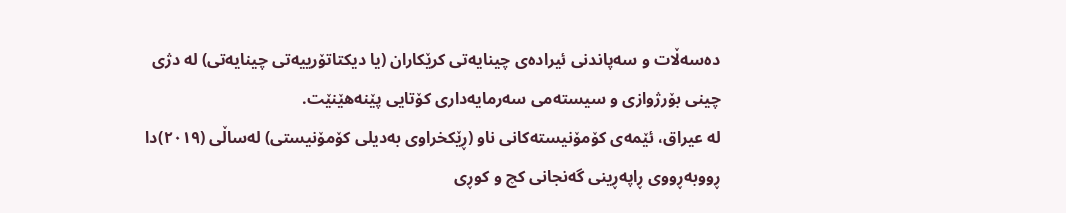دەسەڵات و سەپاندنی ئیرادەی چینایەتی کرێکاران (یا دیکتاتۆرییەتی چینایەتی) لە دژی چینی بۆرژوازی و سیستەمی سەرمایەداری کۆتایی پێنەهێنێت.
لە عیراق، ئێمەی کۆمۆنیستەکانی ناو (ڕێکخراوی بەدیلی کۆمۆنیستی) لەساڵی (٢٠١٩)دا ڕووبەڕووی ڕاپەڕینی گەنجانی کچ و کوڕی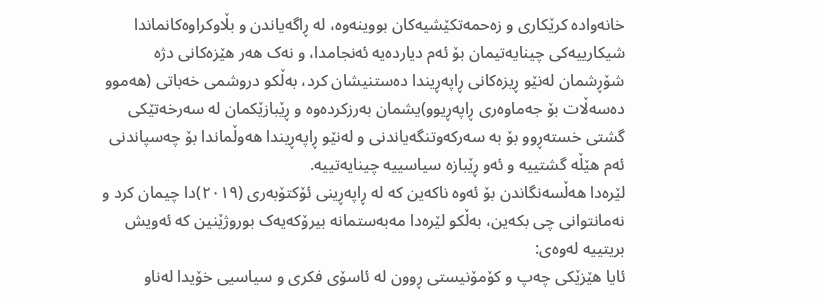خانەوادە کرێکاری و زەحمەتکێشیەکان بووینەوە، لە ڕاگەیاندن و بڵاوکراوەکانماندا شیکارییەکی چینایەتیمان بۆ ئەم دیاردەیە ئەنجامدا، و نەک هەر هێزەکانی دژە شۆڕشمان لەنێو ڕیزەکانی ڕاپەڕیندا دەستنیشان کرد، بەڵکو دروشمی خەباتی (هەموو دەسەڵات بۆ جەماوەری ڕاپەڕیوو)یشمان بەرزکردەوە و ڕێبازێکمان لە سەرخەتێکی گشتی خستەڕوو بۆ بە سەرکەوتنگەیاندنی و لەنێو ڕاپەڕیندا هەوڵماندا بۆ چەسپاندنی ئەم هێڵە گشتییە و ئەو ڕێبازە سیاسییە چینایەتییە.
لێرەدا هەڵسەنگاندن بۆ ئەوە ناکەین کە لە ڕاپەڕینی ئۆکتۆبەری (٢٠١٩)دا چیمان کرد و نەمانتوانی چی بکەین، بەڵکو لێرەدا مەبەستمانە بیرۆکەیەک بوروژێنین کە ئەویش بریتییە لەوەی:
ئایا هێزێکی چەپ و کۆمۆنیستی ڕوون لە ئاسۆی فکری و سیاسیی خۆیدا لەناو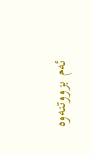ئەم بزووتنەوە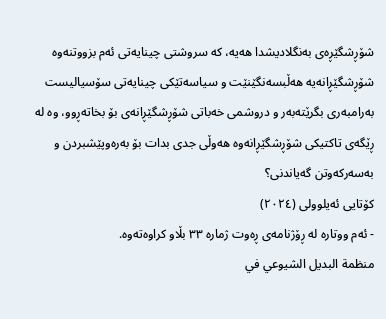شۆڕشگێڕەی بەنگلادیشدا هەیە، کە سروشتی چینایەتی ئەم بزووتنەوە شۆڕشگێڕانەیە هەڵبسەنگێنێت و سیاسەتێکی چینایەتی سۆسیالیست بەرامبەری بگرێتەبەر و دروشمی خەباتی شۆڕشگێڕانەی بۆ بخاتەڕوو، وە لە ڕێگەی تاکتیکی شۆڕشگێڕانەوە هەوڵی جدی بدات بۆ بەرەوپێشبردن و بەسەرکەوتن گەیاندنی؟
کۆتایی ئەیلوولی (٢٠٢٤)
- ئەم ووتارە لە ڕۆژنامەی ڕەوت ژمارە ٣٣ بڵاو کراوەتەوە.
منظمة البديل الشيوعي في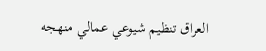العراق تنظيم شيوعي عمالي منهجه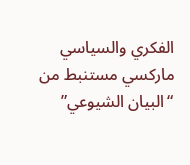الفكري والسياسي ماركسي مستنبط من “البيان الشيوعي”